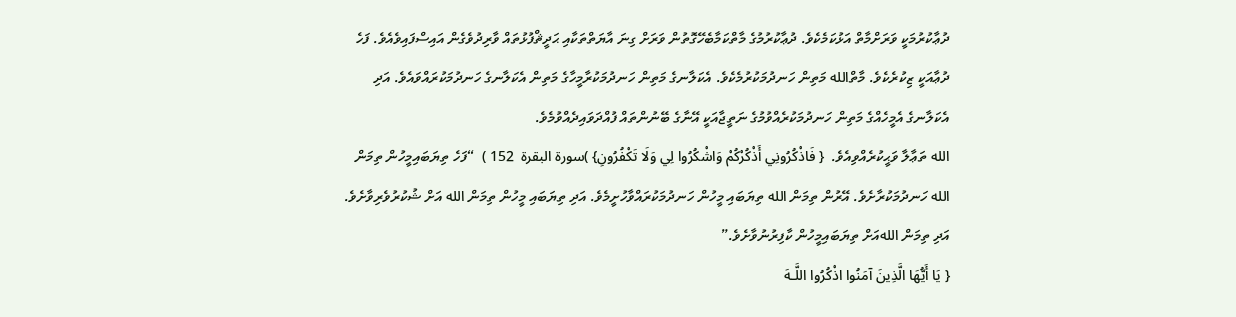ދުޢާކުރުމަކީ ވަރަށްމާތް އަޅުކަމެކެވެ. ދުޢާކުރުމުގެ މާތްކަމާބެހޭގޮތުން ވަރަށް ގިނަ އާޔަތްތަކާއި ޙަދީޘްފުޅުތައް ވާރިދުވެގެން އައިސްފައިވެއެވެ. ފަހެ ދުޢާއަކީ ޒިކުރެކެވެ. މާތްالله މަތިން ހަނދުމަކުރުމެކެވެ. އެކަލާނގެ މަތިން ހަނދުމަކުރާމީހާގެ މަތިން އެކަލާނގެ ހަނދުމަކުރައްވައެވެ. އަދި އެކަލާނގެ އެމީހެއްގެ މަތިން ހަނދުމަކުރެއްވުމުގެ ނަތީޖާއަކީ އޭނާގެ ބޭނުންތައް ފުއްދަވައިދެއްވުމެވެ.
الله ތަޢާލާ ވަޙީކުރެއްވިއެވެ.  { فَاذْكُرُ‌ونِي أَذْكُرْ‌كُمْ وَاشْكُرُ‌وا لِي وَلَا تَكْفُرُ‌ونِ} )سورة البقرة  152 )  “ފަހެ ތިޔަބައިމީހުން ތިމަން الله ހަނދުމަކުރާށެވެ. އޭރުން ތިމަން الله ތިޔަބައި މީހުން ހަނދުމަކުރައްވާހުށީމެވެ. އަދި ތިޔަބައި މީހުން ތިމަން الله އަށް ޝުކުރުވެރިވާށެވެ. އަދި ތިމަން اللهއަށް ތިޔަބައިމީހުން ކާފިރުނުވާށެވެ.”
{ يَا أَيُّهَا الَّذِينَ آمَنُوا اذْكُرُ‌وا اللَّـهَ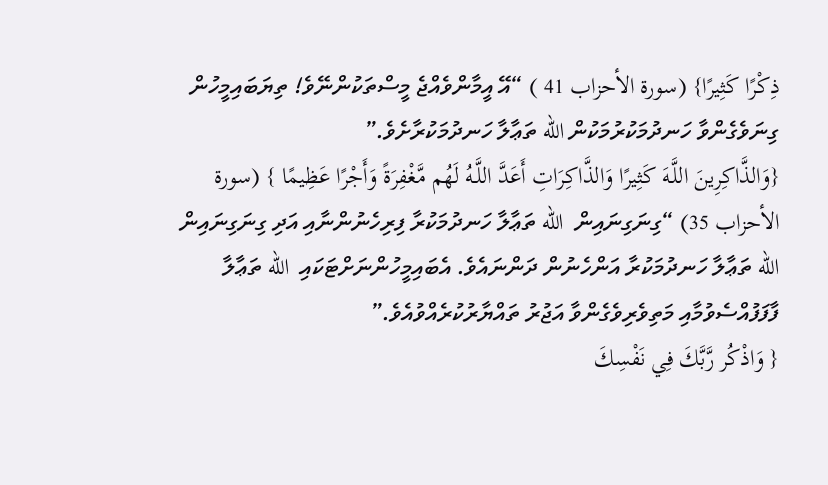ذِكْرً‌ا كَثِيرً‌ا} (سورة الأحزاب 41 ) “އޭ އީމާންވެއްޖެ މީސްތަކުންނޭވެ! ތިޔަބައިމީހުން ގިނަވެގެންވާ ހަނދުމަކުރުމަކުން الله ތަޢާލާ ހަނދުމަކުރާށެވެ.”
{وَالذَّاكِرِ‌ينَ اللَّـهَ كَثِيرً‌ا وَالذَّاكِرَ‌اتِ أَعَدَّ اللَّـهُ لَهُم مَّغْفِرَ‌ةً وَأَجْرً‌ا عَظِيمًا } (سورة الأحزاب 35) “ގިނަގިނައިން  الله ތަޢާލާ ހަނދުމަކުރާ ފިރިހެނުންނާއި އަދި ގިނަގިނައިން الله ތަޢާލާ ހަނދުމަކުރާ އަންހެނުން ދަންނައެވެ. އެބައިމީހުންނަށްޓަކައި  الله ތަޢާލާ ފާފަފުއްސެވުމާއި މަތިވެރިވެގެންވާ އަޖުރު ތައްޔާރުކުރެއްވުއެވެ.”
{ وَاذْكُر‌ رَّ‌بَّكَ فِي نَفْسِكَ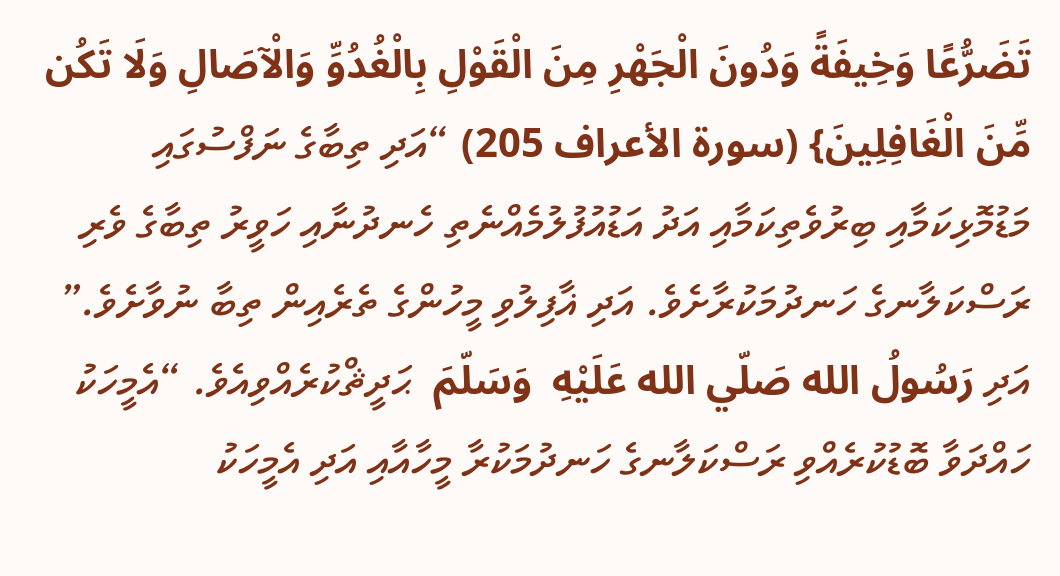تَضَرُّ‌عًا وَخِيفَةً وَدُونَ الْجَهْرِ‌ مِنَ الْقَوْلِ بِالْغُدُوِّ وَالْآصَالِ وَلَا تَكُن مِّنَ الْغَافِلِينَ} (سورة الأعراف 205) “އަދި ތިބާގެ ނަފްސުގައި މަޑުމޮޅިކަމާއި ބިރުވެތިކަމާއި އަދު އަޑުއުފުލުމެއްނެތި ހެނދުނާއި ހަވީރު ތިބާގެ ވެރި ރަސްކަލާނގެ ހަނދުމަކުރާށެވެ. އަދި ޣާފިލުވި މީހުންގެ ތެރެއިން ތިބާ ނުވާށެވެ.”
އަދި رَسُولُ الله صَلّي الله عَلَيْهِ  وَسَلّمَ  ޙަދީޘްކުރެއްވިއެވެ. “އެމީހަކު ހައްދަވާ ބޮޑުކުރެއްވި ރަސްކަލާނގެ ހަނދުމަކުރާ މީހާއާއި އަދި އެމީހަކު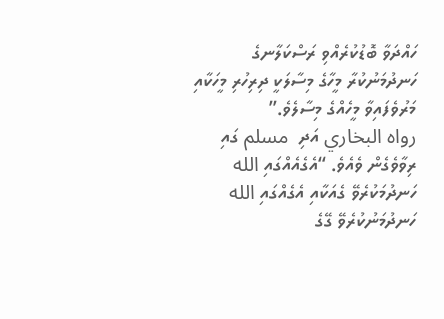ހައްދަވާ ބޮޑުކުރެއްވި ރަސްކަލާނގެ ހަނދުމަނުކުރާ މީހާގެ މިސާލަކީ ދިރިހުރި މީހަކާއި މަރުވެފައިވާ މީހެއްގެ މިސާލެވެ.”
رواه البخاري އަދި  مسلم ގައި ރިވާވެގެން ވެއެވެ. “އެގެއެއްގައި الله ހަނދުމަކުރެވޭ ގެއަކާއި އެގެއްގައި الله ހަނދުމަނުކުރެވޭ ގޭގެ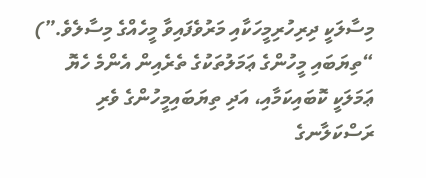މިސާލަކީ ދިރިހުރިމީހަކާއި މަރުވެފައިވާ މީހެއްގެ މިސާލެވެ.”)
“ތިޔަބައި މީހުންގެ ޢަމަލުތަކުގެ ތެރެއިން އެންމެ ހެޔޮ ޢަމަލަކީ ކޮބައިކަމާއި، އަދި ތިޔަބައިމީހުންގެ ވެރި ރަސްކަލާނގެ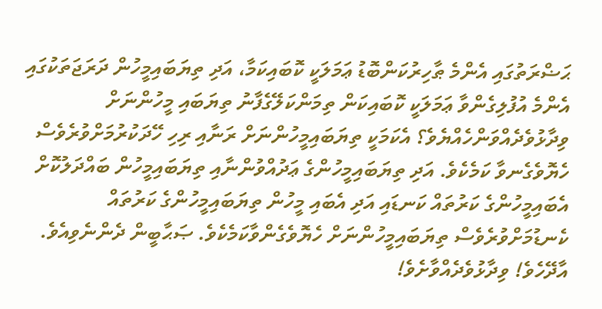ޙަޟްރަތުގައި އެންމެ ޠާހިރުކަންބޮޑު ޢަމަލަކީ ކޮބައިކަމާ، އަދި ތިޔަބައިމީހުން ދަރަޖަތަކުގައި އެންމެ އުފުލިގެންވާ ޢަމަލަކީ ކޮބައިކަން ތިމަންކަލޭގެފާނު ތިޔަބައި މީހުންނަށް ވިދާޅުވެދެއްވަންހެއްޔެވެ؟ އެކަމަކީ ތިޔަބައިމީހުންނަށް ރަނާއި ރިހި ހޭދަކުރުމަށްވުރެވެސް  ހެޔޮވެގެނވާ ކަމެކެވެ. އަދި ތިޔަބައިމީހުންގެ ޢަދުއްވުންނާއި ތިޔަބައިމީހުން ބައްދަލުކޮށް އެބައިމީހުންގެ ކަރުތައް ކަނޑައި އަދި އެބައި މީހުން ތިޔަބައިމީހުންގެ ކަރުތައް ކެނޑުމަށްވުރެވެސް ތިޔަބައިމީހުންނަށް ހެޔޮވެގެންވާކަމެކެވެ. ޞަޙާބީން ދެންނެވިއެވެ. އާދޭހެވެ! ވިދާޅުވެދެއްވާށެވެ!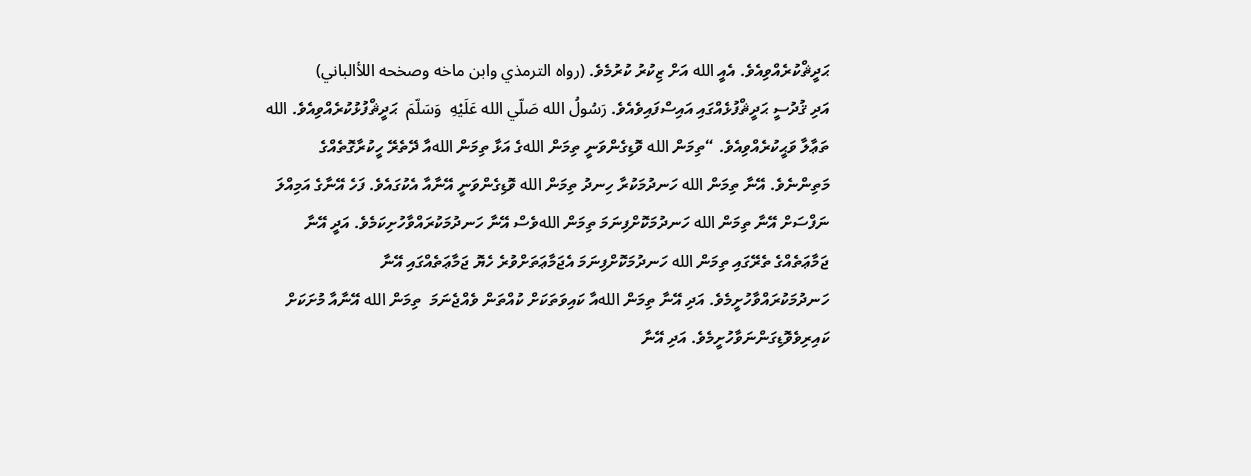ޙަދީޘްކުރެއްވިއެވެ. އެއީ الله އަށް ޒިކުރު ކުރުމެވެ. (رواه الترمذي وابن ماخه وصخحه اللأالباني)
އަދި ޤުދުސީ ޙަދީޘްފުޅެއްގައި އައިސްފައިވެއެވެ. رَسُولُ الله صَلّي الله عَلَيْهِ  وَسَلّمَ  ޙަދީޘްފުޅުކުރެއްވިއެވެ. الله ތަޢާލާ ވަޙީކުރެއްވިއެވެ. “ތިމަން الله ވޮޑިގެންވަނީ ތިމަން اللهގެ އަޅާ ތިމަން اللهއާ ދޭތެރޭ ހީކުރާގޮތެއްގެ މަތިންނެވެ. އޭނާ ތިމަން الله ހަނދުމަކުރާ ހިނދު ތިމަން الله ވޮޑިގެންވަނީ އޭނާއާ އެކުގައެވެ. ފަހެ އޭނާގެ އަމިއްލަ ނަފްސަށް އޭނާ ތިމަން الله ހަނދުމަކޮށްފިނަމަ ތިމަން اللهވެސް އޭނާ ހަނދުމަކުރައްވާހުށިކަމެވެ. އަދީ އޭނާ ޖަމާޢަތެއްގެ ތެރޭގައި ތިމަން الله ހަނދުމަކޮށްފިނަމަ އެޖަމާޢަތަށްވުރެ ހެޔޮ ޖަމާޢަތެއްގައި އޭނާ ހަނދުމަކުރައްވާހުށީމެވެ. އަދި އޭނާ ތިމަން اللهއާ ކައިވަތަކަށް ކުއްތަން ވެއްޖެނަމަ  ތިމަން الله އޭނާއާ މުށަކަށް ކައިރިވެވޮޑިގަންނަވާހުށީމެވެ. އަދި އޭނާ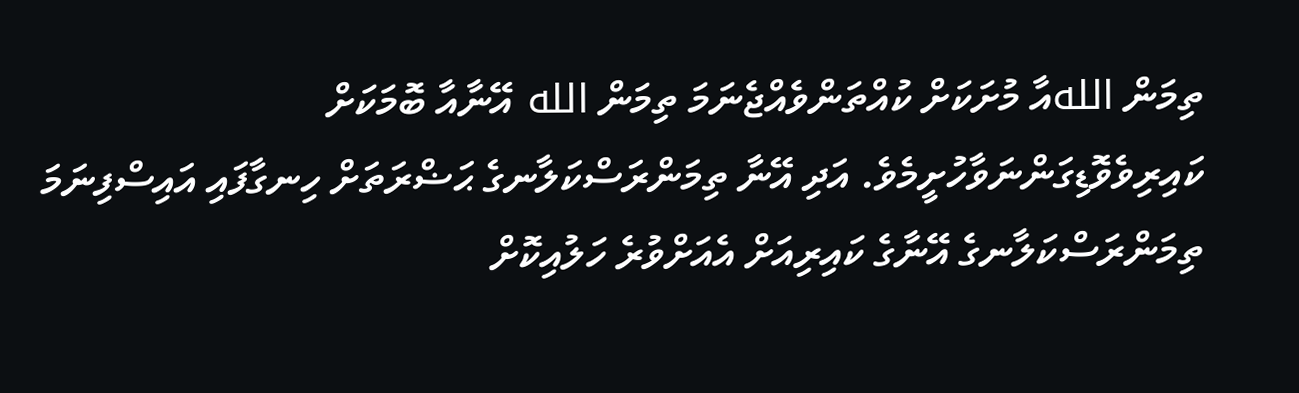ތިމަން اللهއާ މުށަކަށް ކުއްތަންވެއްޖެނަމަ ތިމަން الله އޭނާއާ ބޮމަކަށް ކައިރިވެވޮޑިގަންނަވާހުށީމެވެ. އަދި އޭނާ ތިމަންރަސްކަލާނގެ ޙަޟްރަތަށް ހިނގާފައި އައިސްފިނަމަ ތިމަންރަސްކަލާނގެ އޭނާގެ ކައިރިއަށް އެއަށްވުރެ ހަލުއިކޮށް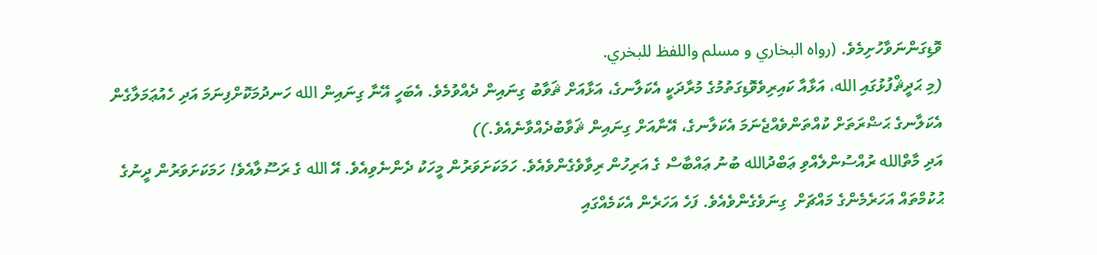ވޮޑިގަންނަވާހުށިމެވެ. (رواه البخاري و مسلم واللفظ للبخري.
(މި ޙަދީޘްފުޅުގައި الله، އަޅާއާ ކައިރިވެވޮޑިގަތުމުގެ މުރާދަކީ އެކަލާނގެ، އަޅާއަށް ޘަވާބު ގިނައިން ދެއްވުމެވެ. އެބަހީ އޭނާ ގިނައިން الله ހަނދުމަކޮށްފިނަމަ އަދި ހެއުޢަމަލާގެން އެކަލާނގެ ޙަޟްރަތަށް ކުއްތަންވެއްޖެނަމަ އެކަލާނގެ، އޭނާއަށް ގިނައިން ޘަވާބުދެއްވާނެއެވެ.))
އަދި މާތްالله ރުއްސުންލެއްވި ޢަބްދުالله ބުނު ޢައްބާސް ގެ އަރިހުން ރިވާވެގެންވެއެވެ. ހަމަކަށަވަރުން މީހަކު ދެންނެވިއެވެ. އޭ الله ގެ ރަސޫލާއެވެ! ހަމަކަށަވަރުން ދީނުގެ ޙުކުމްތައް އަހަރެމެންގެ މައްޗަށް  ގިނަވެގެންވެއެވެ. ފަހެ އަހަރެން އެކަމެއްގައި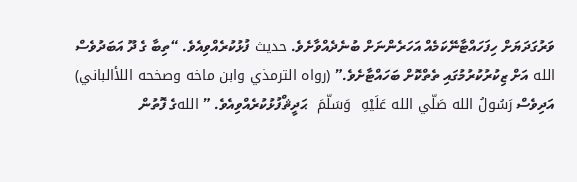ވަރުގަދަޔަށް ހިފަހައްޓާނޭކަމެއް އަހަރެންނަށް ބުނެދެއްވާށެވެ. حديث ފުޅުކުރެއްވިއެވެ. “ތިބާ ގެ ދޫ އަބަދުވެސް الله އަށް ޒިކުރުކުރުމުގައި ތެތްކޮށް ބަހައްޓާށެވެ.” (رواه الترمذي وابن ماخه وصخحه اللأالباني)
އަދިވެސް رَسُولُ الله صَلّي الله عَلَيْهِ  وَسَلّمَ  ޙަދީޘްފުޅުކުރެއްވިއެވެ. ” اللهގެ ފޮތުން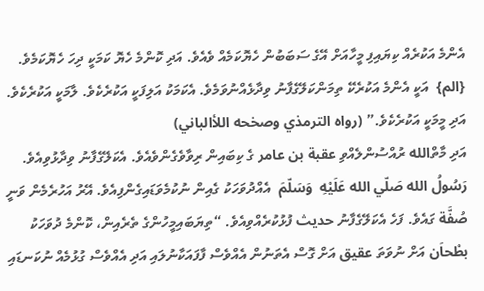އެންމެ އަކުރެއް ކިޔައިފި މީހާއަށް އޭގެ ސަބަބުން ހެޔޮކަމެއް ވެއެވެ. އަދި ކޮންމެ ހެޔޮ ކަމަކީ ދިހަ ހެޔޮކަމެވެ. {الم}  އަކީ އެންމެ އަކުރެކޭ ތިމަންކަލޭގެފާނު ވިދާޅެއްނުވަމެވެ. އެކަމަކު އަލިފަކީ އަކުރެކެވެ. ލާމަކީ އަކުރެކެވެ. އަދި މީމަކީ އަކުރެކެވެ.” (رواه الترمذي وصخحه اللأالباني)
އަދި މާތްالله ރުއްސުންލެއްވި عقبة بن عامر ގެ ކިބައިން ރިވާވެގެންވެއެވެ. އެކަލޭގެފާނު ވިދާޅުވިއެވެ. رَسُولُ الله صَلّي الله عَلَيْهِ  وَسَلّمَ  އެއްދުވަހަކު ގެއިން ނުކުމެވަޑައިގެންފިއެވެ. އޭރު އަހުރެމެން ވަނީ صُفَّة ގައެވެ. ފަހެ އެކަލޭގެފާނު حديث ފުޅުކުރެއްވިއެވެ. “ތިޔަބައިމީހުންގެ ތެރެއިން، ކޮންމެ ދުވަހަކު بطْحاَن އަށް ނުވަތަ عقيق އަށް ގޮސް އެތަނުން އެއްވެސް ފާފައަކާނުލައި އަދި އެއްވެސް ގުޅުމެއް ނުކަނޑައި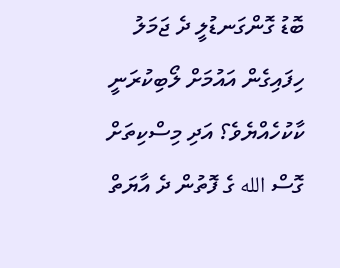ބޮޑު ގޮންގަނޑުލީ ދެ ޖަމަލު ހިފައިގެން އައުމަށް ލޯބިކުރަނީ ކާކުހެއްޔެވެ؟ އަދި މިސްކިތަށް ގޮސް الله ގެ ފޮތުން ދެ އާޔަތް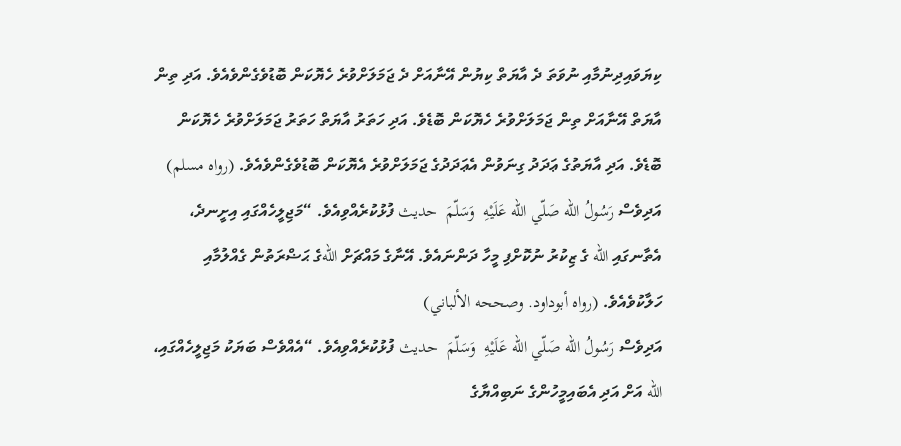ކިޔަވައިދިނުމާއި ނުވަތަ ދެ އާޔަތް ކިޔުން އޭނާއަށް ދެ ޖަމަލަށްވުރެ ހެޔޮކަން ބޮޑުވެގެންވެއެވެ. އަދި ތިން އާޔަތް އޭނާއަށް ތިން ޖަމަލަށްވުރެ ހެޔޮކަން ބޮޑެވެ. އަދި ހަތަރު އާޔަތް ހަތަރު ޖަމަލަށްވުރެ ހެޔޮކަން ބޮޑެވެ. އަދި އާޔަތުގެ ޢަދަދު ގިނަވުން އެޢަދަދުގެ ޖަމަލަށްވުރެ އެޔޮކަން ބޮޑުވެގެންވެއެވެ. (رواه مسلم)
އަދިވެސް رَسُولُ الله صَلّي الله عَلَيْهِ  وَسَلّمَ  حديث ފުޅުކުރެއްވިއެވެ. “މަޖިލީހެއްގައި އިށީނދެ، އެތާނގައި الله ގެ ޒިކުރު ނުކޮށްފި މީހާ ދަންނައެވެ. އޭނާގެ މައްޗަށް اللهގެ ޙަޟްރަތުން ގެއްލުމާއި ހަލާކުވެއެވެ. (رواه أبوداود. وصححه الألباني)
އަދިވެސް رَسُولُ الله صَلّي الله عَلَيْهِ  وَسَلّمَ  حديث ފުޅުކުރެއްވިއެވެ. “އެއްވެސް ބަޔަކު މަޖިލީހެއްގައި، الله އަށް އަދި އެބައިމީހުންގެ ނަބިއްޔާގެ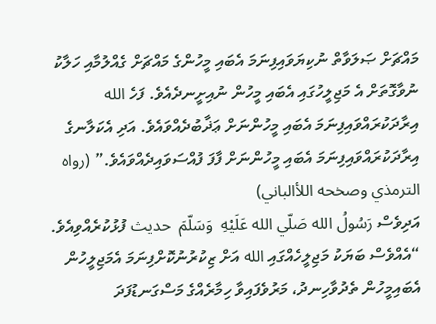މައްޗަށް ޞަލަވާތް ނުކިޔަވައިފިނަމަ އެބައި މީހުންގެ މައްޗަށް ގެއްލުމާއި ހަލާކު ނުވާގޮތަށް އެ މަޖިލީހުގައި އެބައި މީހުން ނުއިށީނދެއެވެ. ފަހެ الله އިރާދަކުރައްވައިފިނަމަ އެބައި މީހުންނަށް ޢަޛާބުދެއްވައެވެ. އަދި އެކަލާނގެ އިރާދަކުރައްވައިފިނަމަ އެބައި މީހުންނަށް ފާފަ ފުއްސަވައިދެއްވައެވެ.” (رواه الترمذي وصخحه اللأالباني)
އަދިވެސް رَسُولُ الله صَلّي الله عَلَيْهِ  وَسَلّمَ  حديث ފުޅުކުރެއްވިއެވެ. “އެއްވެސް ބަޔަކު މަޖިލީހެއްގައި الله އަށް ޒިކުރުނުކޮށްފިނަމަ އެމަޖިލީހުން އެބައިމީހުން ތެދުވާހިނދު، މަރުވެފައިވާ ހިމާރެއްގެ މަސްގަނޑުފަދަ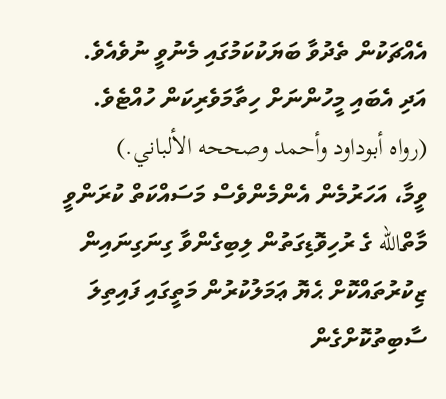އެއްޗަކުން ތެދުވާ ބަޔަކުކަމުގައި މެނުވީ ނުވެއެވެ. އަދި އެބައި މީހުންނަށް ހިތާމަވެރިކަން ހުއްޓެވެ. (رواه أبوداود وأحمد وصححه الألباني.)
ވީމާ، އަހަރުމެން އެންމެންވެސް މަސައްކަތް ކުރަންވީ މާތްالله ގެ ރުހިވޮޑިގަތުން ލިބިގެންވާ ގިނަގިނައިން ޒިކުރުތައްކޮށް ޙެޔޮ ޢަމަލުކުރުން މަތީގައި ފައިތިލަ ސާބިތުކޮށްގެން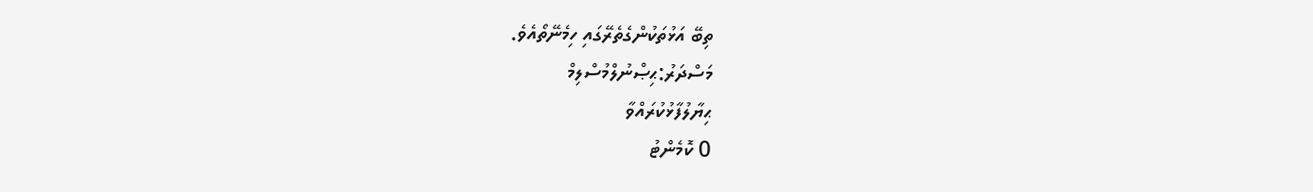ތިބޭ އަޅުތަކުންގެތެރޭގައި ހިމެނޭތޯއެވެ.
މަސްދަރު:ޙިޞްނުލްމުސްލިމް
ޙިޔާލުފާޅުކުރައްވާ
0 ކޮމެންޓު